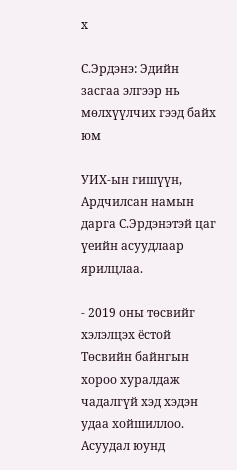x

С.Эрдэнэ: Эдийн засгаа элгээр нь мөлхүүлчих гээд байх юм

УИХ-ын гишүүн, Ардчилсан намын дарга С.Эрдэнэтэй цаг үеийн асуудлаар ярилцлаа.

- 2019 оны төсвийг хэлэлцэх ёстой Төсвийн байнгын хороо хуралдаж чадалгүй хэд хэдэн удаа хойшиллоо. Асуудал юунд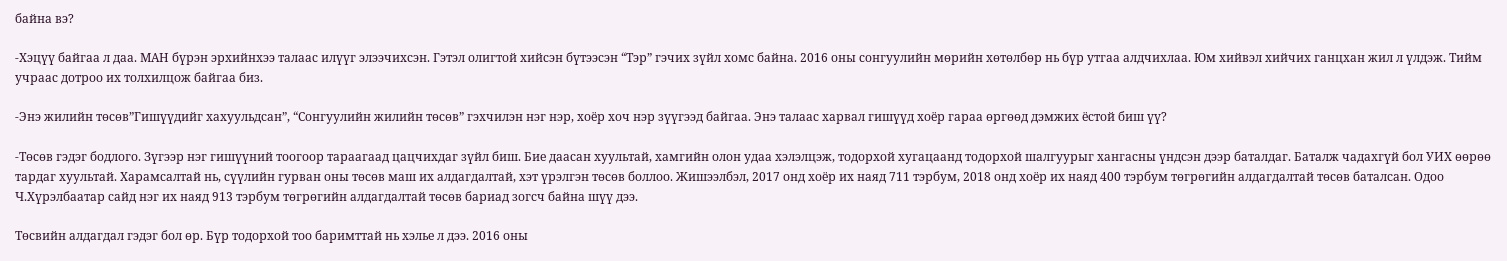байна вэ?

-Хэцүү байгаа л даа. МАН бүрэн эрхийнхээ талаас илүүг элээчихсэн. Гэтэл олигтой хийсэн бүтээсэн “Тэр” гэчих зүйл хомс байна. 2016 оны сонгуулийн мөрийн хөтөлбөр нь бүр утгаа алдчихлаа. Юм хийвэл хийчих ганцхан жил л үлдэж. Тийм учраас дотроо их толхилцож байгаа биз.

-Энэ жилийн төсөв”Гишүүдийг хахуульдсан”, “Сонгуулийн жилийн төсөв” гэхчилэн нэг нэр, хоёр хоч нэр зүүгээд байгаа. Энэ талаас харвал гишүүд хоёр гараа өргөөд дэмжих ёстой биш үү?

-Төсөв гэдэг бодлого. Зүгээр нэг гишүүний тоогоор тараагаад цацчихдаг зүйл биш. Бие даасан хуультай, хамгийн олон удаа хэлэлцэж, тодорхой хугацаанд тодорхой шалгуурыг хангасны үндсэн дээр баталдаг. Баталж чадахгүй бол УИХ өөрөө тардаг хуультай. Харамсалтай нь, сүүлийн гурван оны төсөв маш их алдагдалтай, хэт үрэлгэн төсөв боллоо. Жишээлбэл, 2017 онд хоёр их наяд 711 тэрбум, 2018 онд хоёр их наяд 400 тэрбум төгрөгийн алдагдалтай төсөв баталсан. Одоо Ч.Хүрэлбаатар сайд нэг их наяд 913 тэрбум төгрөгийн алдагдалтай төсөв бариад зогсч байна шүү дээ.

Төсвийн алдагдал гэдэг бол өр. Бүр тодорхой тоо баримттай нь хэлье л дээ. 2016 оны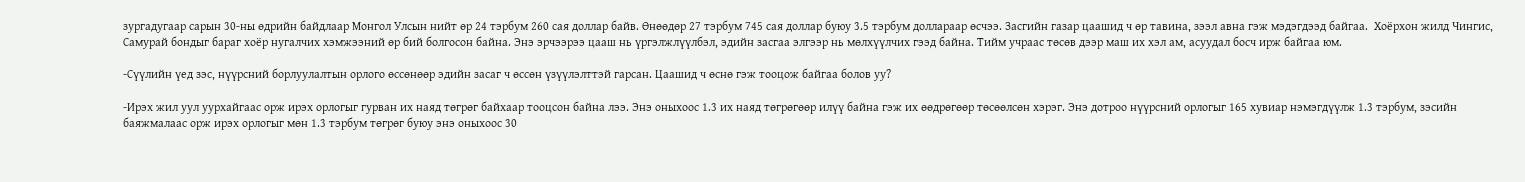зургадугаар сарын 30-ны өдрийн байдлаар Монгол Улсын нийт өр 24 тэрбум 260 сая доллар байв. Өнөөдөр 27 тэрбум 745 сая доллар буюу 3.5 тэрбум доллараар өсчээ. Засгийн газар цаашид ч өр тавина, зээл авна гэж мэдэгдээд байгаа.  Хоёрхон жилд Чингис, Самурай бондыг бараг хоёр нугалчих хэмжээний өр бий болгосон байна. Энэ эрчээрээ цааш нь үргэлжлүүлбэл, эдийн засгаа элгээр нь мөлхүүлчих гээд байна. Тийм учраас төсөв дээр маш их хэл ам, асуудал босч ирж байгаа юм.

-Сүүлийн үед зэс, нүүрсний борлуулалтын орлого өссөнөөр эдийн засаг ч өссөн үзүүлэлттэй гарсан. Цаашид ч өснө гэж тооцож байгаа болов уу?

-Ирэх жил уул уурхайгаас орж ирэх орлогыг гурван их наяд төгрөг байхаар тооцсон байна лээ. Энэ оныхоос 1.3 их наяд төгрөгөөр илүү байна гэж их өөдрөгөөр төсөөлсөн хэрэг. Энэ дотроо нүүрсний орлогыг 165 хувиар нэмэгдүүлж 1.3 тэрбум, зэсийн баяжмалаас орж ирэх орлогыг мөн 1.3 тэрбум төгрөг буюу энэ оныхоос 30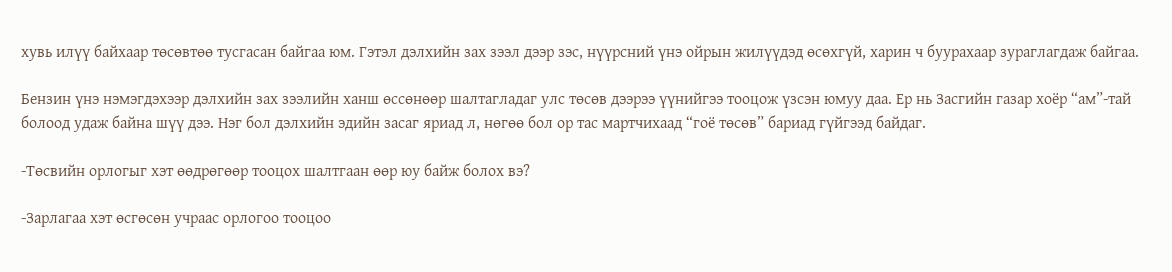хувь илүү байхаар төсөвтөө тусгасан байгаа юм. Гэтэл дэлхийн зах зээл дээр зэс, нүүрсний үнэ ойрын жилүүдэд өсөхгүй, харин ч буурахаар зураглагдаж байгаа.

Бензин үнэ нэмэгдэхээр дэлхийн зах зээлийн ханш өссөнөөр шалтагладаг улс төсөв дээрээ үүнийгээ тооцож үзсэн юмуу даа. Ер нь Засгийн газар хоёр “ам”-тай болоод удаж байна шүү дээ. Нэг бол дэлхийн эдийн засаг яриад л, нөгөө бол ор тас мартчихаад “гоё төсөв” бариад гүйгээд байдаг.

-Төсвийн орлогыг хэт өөдрөгөөр тооцох шалтгаан өөр юу байж болох вэ?

-Зарлагаа хэт өсгөсөн учраас орлогоо тооцоо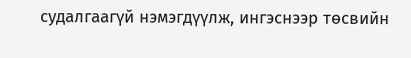судалгаагүй нэмэгдүүлж, ингэснээр төсвийн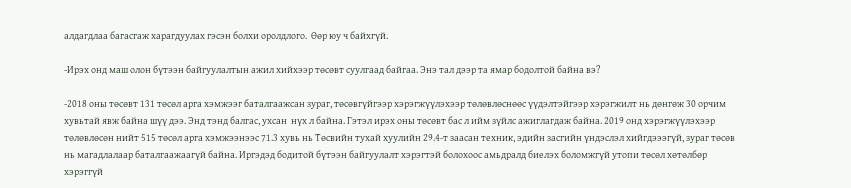алдагдлаа багасгаж харагдуулах гэсэн болхи оролдлого.  Өөр юу ч байхгүй.

-Ирэх онд маш олон бүтээн байгуулалтын ажил хийхээр төсөвт суулгаад байгаа. Энэ тал дээр та ямар бодолтой байна вэ?

-2018 оны төсөвт 131 төсөл арга хэмжээг баталгаажсан зураг, төсөвгүйгээр хэрэгжүүлэхээр төлөвлөснөөс үүдэлтэйгээр хэрэгжилт нь дөнгөж 30 орчим хувьтай явж байна шүү дээ. Энд тэнд балгас, ухсан  нүх л байна. Гэтэл ирэх оны төсөвт бас л ийм зүйлс ажиглагдаж байна. 2019 онд хэрэгжүүлэхээр төлөвлөсөн нийт 515 төсөл арга хэмжээнээс 71.3 хувь нь Төсвийн тухай хуулийн 29.4-т заасан техник, эдийн засгийн үндэслэл хийгдэээгүй, зураг төсөв нь магадлалаар баталгаажаагүй байна. Иргэдэд бодитой бүтээн байгуулалт хэрэгтэй болохоос амьдралд биелэх боломжгүй утопи төсөл хөтөлбөр хэрэггүй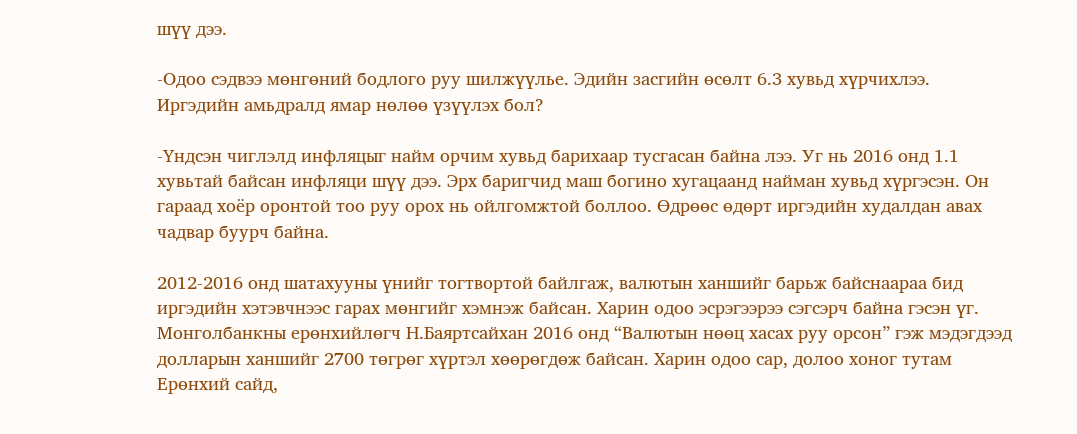шүү дээ.

-Одоо сэдвээ мөнгөний бодлого руу шилжүүлье. Эдийн засгийн өсөлт 6.3 хувьд хүрчихлээ. Иргэдийн амьдралд ямар нөлөө үзүүлэх бол?

-Үндсэн чиглэлд инфляцыг найм орчим хувьд барихаар тусгасан байна лээ. Уг нь 2016 онд 1.1 хувьтай байсан инфляци шүү дээ. Эрх баригчид маш богино хугацаанд найман хувьд хүргэсэн. Он гараад хоёр оронтой тоо руу орох нь ойлгомжтой боллоо. Өдрөөс өдөрт иргэдийн худалдан авах чадвар буурч байна.

2012-2016 онд шатахууны үнийг тогтвортой байлгаж, валютын ханшийг барьж байснаараа бид иргэдийн хэтэвчнээс гарах мөнгийг хэмнэж байсан. Харин одоо эсрэгээрээ сэгсэрч байна гэсэн үг. Монголбанкны ерөнхийлөгч Н.Баяртсайхан 2016 онд “Валютын нөөц хасах руу орсон” гэж мэдэгдээд долларын ханшийг 2700 төгрөг хүртэл хөөрөгдөж байсан. Харин одоо сар, долоо хоног тутам Ерөнхий сайд,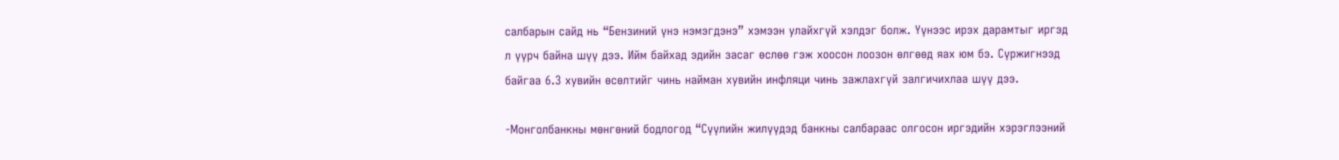салбарын сайд нь “Бензиний үнэ нэмэгдэнэ” хэмээн улайхгүй хэлдэг болж. Үүнээс ирэх дарамтыг иргэд л үүрч байна шүү дээ. Ийм байхад эдийн засаг өслөө гэж хоосон лоозон өлгөөд яах юм бэ. Сүржигнээд байгаа 6.3 хувийн өсөлтийг чинь найман хувийн инфляци чинь зажлахгүй залгичихлаа шүү дээ.

-Монголбанкны мөнгөний бодлогод “Сүүлийн жилүүдэд банкны салбараас олгосон иргэдийн хэрэглээний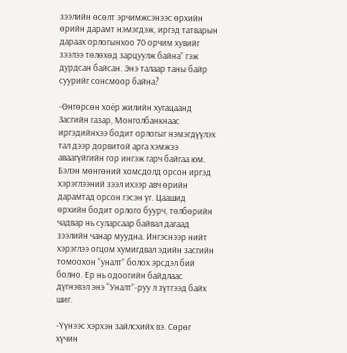зээлийн өсөлт эрчимжсэнээс өрхийн өрийн дарамт нэмэгдэж, иргэд татварын дараах орлогынхоо 70 орчим хувийг зээлээ төлөхөд зарцуулж байна” гэж дурдсан байсан. Энэ талаар таны байр суурийг сонсмоор байна?

-Өнгөрсөн хоёр жилийн хугацаанд Засгийн газар, Монголбанкнаас иргэдийнхээ бодит орлогыг нэмэгдүүлэх тал дээр дорвитой арга хэмжээ аваагүйгийн гор ингэж гарч байгаа юм. Бэлэн мөнгөний хомсдолд орсон иргэд хэрэглээний зээл ихээр авч өрийн дарамтад орсон гэсэн үг. Цаашид өрхийн бодит орлого буурч, төлбөрийн чадвар нь суларсаар байвал дагаад зээлийн чанар муудна. Ингэснээр нийт хэрэглээ огцом хумигдвал эдийн засгийн томоохон “уналт” болох эрсдэл бий болно. Ер нь одоогийн байдлаас дүгнэвэл энэ “Уналт”-руу л зүтгээд байх шиг.

-Үүнээс хэрхэн зайлсхийх вэ. Сөрөг хүчин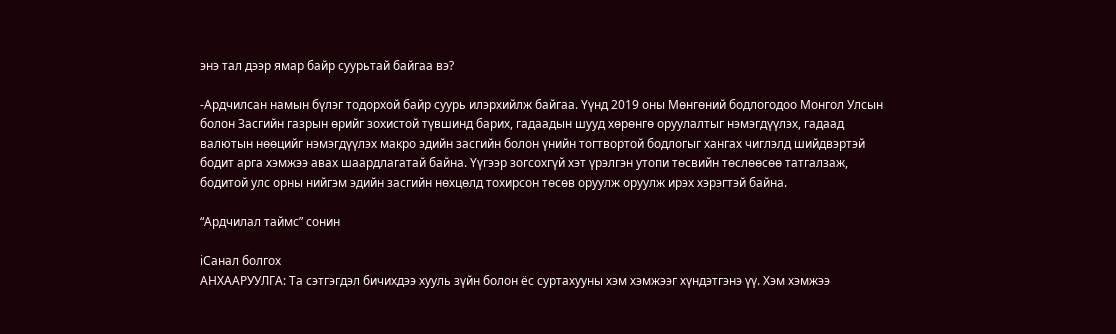энэ тал дээр ямар байр суурьтай байгаа вэ?

-Ардчилсан намын бүлэг тодорхой байр суурь илэрхийлж байгаа. Үүнд 2019 оны Мөнгөний бодлогодоо Монгол Улсын болон Засгийн газрын өрийг зохистой түвшинд барих, гадаадын шууд хөрөнгө оруулалтыг нэмэгдүүлэх, гадаад валютын нөөцийг нэмэгдүүлэх макро эдийн засгийн болон үнийн тогтвортой бодлогыг хангах чиглэлд шийдвэртэй бодит арга хэмжээ авах шаардлагатай байна. Үүгээр зогсохгүй хэт үрэлгэн утопи төсвийн төслөөсөө татгалзаж, бодитой улс орны нийгэм эдийн засгийн нөхцөлд тохирсон төсөв оруулж оруулж ирэх хэрэгтэй байна.

“Ардчилал таймс” сонин

iСанал болгох
АНХААРУУЛГА: Та сэтгэгдэл бичихдээ хууль зүйн болон ёс суртахууны хэм хэмжээг хүндэтгэнэ үү. Хэм хэмжээ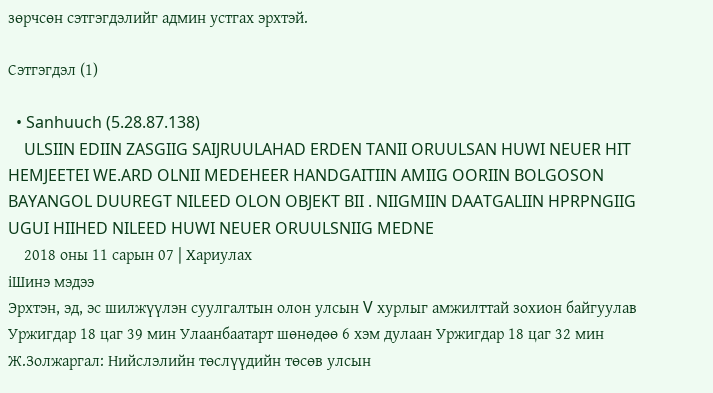зөрчсөн сэтгэгдэлийг админ устгах эрхтэй.

Сэтгэгдэл (1)

  • Sanhuuch (5.28.87.138)
    ULSIIN EDIIN ZASGIIG SAIJRUULAHAD ERDEN TANII ORUULSAN HUWI NEUER HIT HEMJEETEI WE.ARD OLNII MEDEHEER HANDGAITIIN AMIIG OORIIN BOLGOSON BAYANGOL DUUREGT NILEED OLON OBJEKT BII . NIIGMIIN DAATGALIIN HPRPNGIIG UGUI HIIHED NILEED HUWI NEUER ORUULSNIIG MEDNE
    2018 оны 11 сарын 07 | Хариулах
iШинэ мэдээ
Эрхтэн, эд, эс шилжүүлэн суулгалтын олон улсын V хурлыг амжилттай зохион байгуулав Уржигдар 18 цаг 39 мин Улаанбаатарт шөнөдөө 6 хэм дулаан Уржигдар 18 цаг 32 мин Ж.Золжаргал: Нийслэлийн төслүүдийн төсөв улсын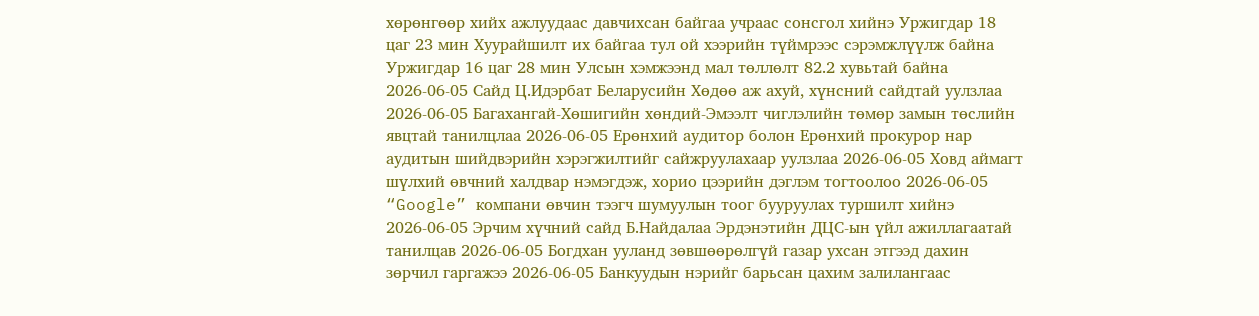хөрөнгөөр хийх ажлуудаас давчихсан байгаа учраас сонсгол хийнэ Уржигдар 18 цаг 23 мин Хуурайшилт их байгаа тул ой хээрийн түймрээс сэрэмжлүүлж байна Уржигдар 16 цаг 28 мин Улсын хэмжээнд мал төллөлт 82.2 хувьтай байна 2026-06-05 Сайд Ц.Идэрбат Беларусийн Хөдөө аж ахуй, хүнсний сайдтай уулзлаа 2026-06-05 Багахангай-Хөшигийн хөндий-Эмээлт чиглэлийн төмөр замын төслийн явцтай танилцлаа 2026-06-05 Ерөнхий аудитор болон Ерөнхий прокурор нар аудитын шийдвэрийн хэрэгжилтийг сайжруулахаар уулзлаа 2026-06-05 Ховд аймагт шүлхий өвчний халдвар нэмэгдэж, хорио цээрийн дэглэм тогтоолоо 2026-06-05 “Google” компани өвчин тээгч шумуулын тоог бууруулах туршилт хийнэ 2026-06-05 Эрчим хүчний сайд Б.Найдалаа Эрдэнэтийн ДЦС-ын үйл ажиллагаатай танилцав 2026-06-05 Богдхан ууланд зөвшөөрөлгүй газар ухсан этгээд дахин зөрчил гаргажээ 2026-06-05 Банкуудын нэрийг барьсан цахим залилангаас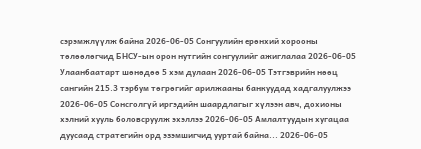сэрэмжлүүлж байна 2026-06-05 Сонгуулийн ерөнхий хорооны төлөөлөгчид БНСУ-ын орон нутгийн сонгуулийг ажиглалаа 2026-06-05 Улаанбаатарт шөнөдөө 5 хэм дулаан 2026-06-05 Тэтгэврийн нөөц сангийн 215.3 тэрбум төгрөгийг арилжааны банкуудад хадгалуулжээ 2026-06-05 Сонсголгүй иргэдийн шаардлагыг хүлээн авч, дохионы хэлний хууль боловсруулж эхэллээ 2026-06-05 Амлалтуудын хугацаа дуусаад стратегийн орд эзэмшигчид ууртай байна... 2026-06-05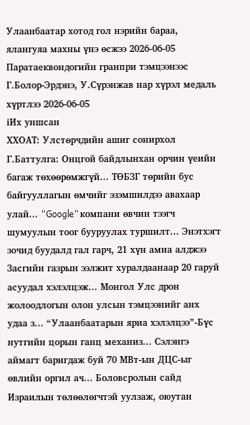Улаанбаатар хотод гол нэрийн бараа, ялангуяа махны үнэ өсжээ 2026-06-05 Паратаеквондогийн гранпри тэмцээнээс Г.Болор-Эрдэнэ, У.Сүрэнжав нар хүрэл медаль хүртлээ 2026-06-05
iИх уншсан
ХХОАТ: Улстөрчдийн ашиг сонирхол Г.Баттулга: Онцгой байдлынхан орчин үеийн багаж төхөөрөмжгүй... ТӨБЗГ төрийн бус байгууллагын өмчийг эзэмшилдээ авахаар улай... “Google” компани өвчин тээгч шумуулын тоог бууруулах туршилт... Энэтхэгт зочид буудалд гал гарч, 21 хүн амиа алджээ Засгийн газрын ээлжит хуралдаанаар 20 гаруй асуудал хэлэлцэж... Монгол Улс дрон жолоодлогын олон улсын тэмцээнийг анх удаа з... “Улаанбаатарын яриа хэлэлцээ”-Бүс нутгийн цорын ганц механиз... Сэлэнгэ аймагт баригдаж буй 70 МВт-ын ДЦС-ыг өвлийн оргил ач... Боловсролын сайд Израилын төлөөлөгчтэй уулзаж, оюутан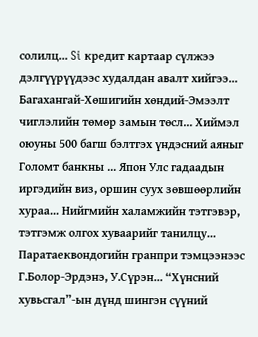солилц... Si кредит картаар сүлжээ дэлгүүрүүдээс худалдан авалт хийгээ... Багахангай-Хөшигийн хөндий-Эмээлт чиглэлийн төмөр замын төсл... Хиймэл оюуны 500 багш бэлтгэх үндэсний аяныг Голомт банкны ... Япон Улс гадаадын иргэдийн виз, оршин суух зөвшөөрлийн хураа... Нийгмийн халамжийн тэтгэвэр, тэтгэмж олгох хуваарийг танилцу... Паратаеквондогийн гранпри тэмцээнээс Г.Болор-Эрдэнэ, У.Сүрэн... “Хүнсний хувьсгал”-ын дүнд шингэн сүүний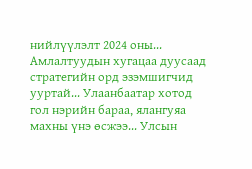нийлүүлэлт 2024 оны... Амлалтуудын хугацаа дуусаад стратегийн орд эзэмшигчид ууртай... Улаанбаатар хотод гол нэрийн бараа, ялангуяа махны үнэ өсжээ... Улсын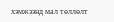хэмжээнд мал төллөлт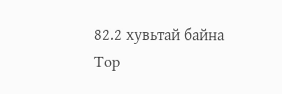82.2 хувьтай байна
Top